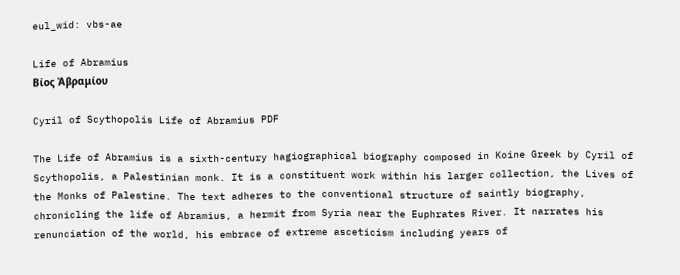eul_wid: vbs-ae

Life of Abramius
Βίος Ἀβραμίου

Cyril of Scythopolis Life of Abramius PDF

The Life of Abramius is a sixth-century hagiographical biography composed in Koine Greek by Cyril of Scythopolis, a Palestinian monk. It is a constituent work within his larger collection, the Lives of the Monks of Palestine. The text adheres to the conventional structure of saintly biography, chronicling the life of Abramius, a hermit from Syria near the Euphrates River. It narrates his renunciation of the world, his embrace of extreme asceticism including years of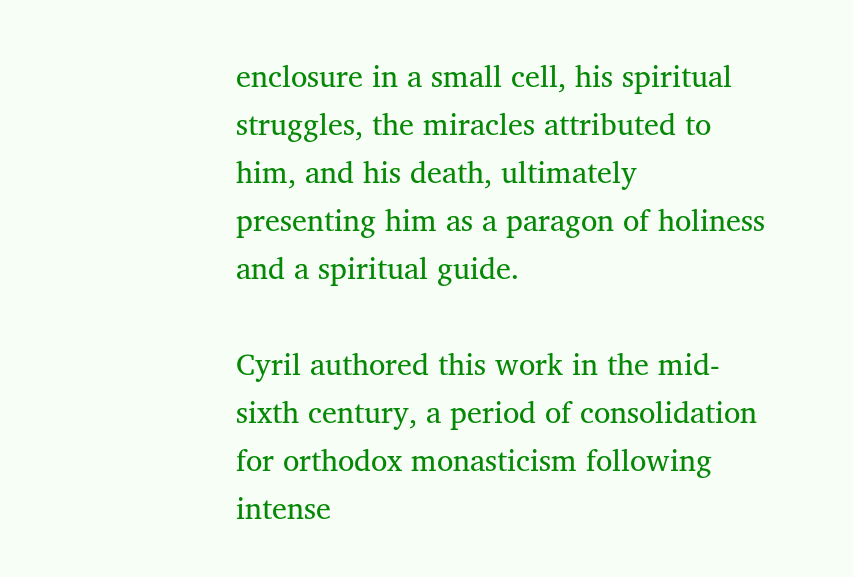enclosure in a small cell, his spiritual struggles, the miracles attributed to him, and his death, ultimately presenting him as a paragon of holiness and a spiritual guide.

Cyril authored this work in the mid-sixth century, a period of consolidation for orthodox monasticism following intense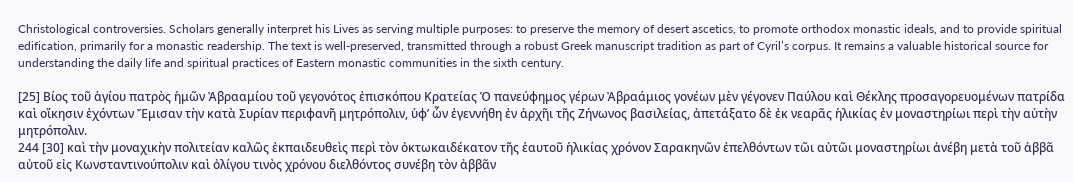Christological controversies. Scholars generally interpret his Lives as serving multiple purposes: to preserve the memory of desert ascetics, to promote orthodox monastic ideals, and to provide spiritual edification, primarily for a monastic readership. The text is well-preserved, transmitted through a robust Greek manuscript tradition as part of Cyril’s corpus. It remains a valuable historical source for understanding the daily life and spiritual practices of Eastern monastic communities in the sixth century.

[25] Βίος τοῦ ἁγίου πατρὸς ἡμῶν Ἀβρααμίου τοῦ γεγονότος ἐπισκόπου Κρατείας Ὁ πανεύφημος γέρων Ἀβραάμιος γονέων μὲν γέγονεν Παύλου καὶ Θέκλης προσαγορευομένων πατρίδα καὶ οἴκησιν ἐχόντων Ἔμισαν τὴν κατὰ Συρίαν περιφανῆ μητρόπολιν, ὑφ’ ὧν ἐγεννήθη ἐν ἀρχῆι τῆς Ζήνωνος βασιλείας, ἀπετάξατο δὲ ἐκ νεαρᾶς ἡλικίας ἐν μοναστηρίωι περὶ τὴν αὐτὴν μητρόπολιν.
244 [30] καὶ τὴν μοναχικὴν πολιτείαν καλῶς ἐκπαιδευθεὶς περὶ τὸν ὀκτωκαιδέκατον τῆς ἑαυτοῦ ἡλικίας χρόνον Σαρακηνῶν ἐπελθόντων τῶι αὐτῶι μοναστηρίωι ἀνέβη μετὰ τοῦ ἀββᾶ αὐτοῦ εἰς Κωνσταντινούπολιν καὶ ὀλίγου τινὸς χρόνου διελθόντος συνέβη τὸν ἀββᾶν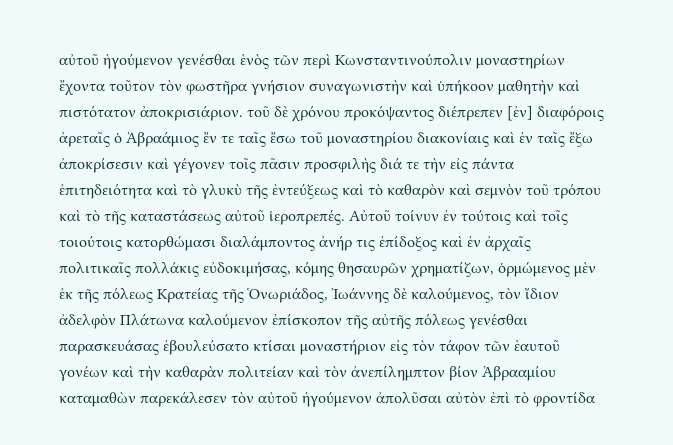αὐτοῦ ἡγούμενον γενέσθαι ἑνὸς τῶν περὶ Κωνσταντινούπολιν μοναστηρίων ἔχοντα τοῦτον τὸν φωστῆρα γνήσιον συναγωνιστὴν καὶ ὑπήκοον μαθητὴν καὶ πιστότατον ἀποκρισιάριον. τοῦ δὲ χρόνου προκόψαντος διέπρεπεν [ἐν] διαφόροις ἀρεταῖς ὁ Ἀβραάμιος ἔν τε ταῖς ἔσω τοῦ μοναστηρίου διακονίαις καὶ ἐν ταῖς ἔξω ἀποκρίσεσιν καὶ γέγονεν τοῖς πᾶσιν προσφιλὴς διά τε τὴν εἰς πάντα ἐπιτηδειότητα καὶ τὸ γλυκὺ τῆς ἐντεύξεως καὶ τὸ καθαρὸν καὶ σεμνὸν τοῦ τρόπου καὶ τὸ τῆς καταστάσεως αὐτοῦ ἱεροπρεπές. Αὐτοῦ τοίνυν ἐν τούτοις καὶ τοῖς τοιούτοις κατορθώμασι διαλάμποντος ἀνήρ τις ἐπίδοξος καὶ ἐν ἀρχαῖς πολιτικαῖς πολλάκις εὐδοκιμήσας, κόμης θησαυρῶν χρηματίζων, ὁρμώμενος μὲν ἐκ τῆς πόλεως Κρατείας τῆς Ὁνωριάδος, Ἰωάννης δὲ καλούμενος, τὸν ἴδιον ἀδελφὸν Πλάτωνα καλούμενον ἐπίσκοπον τῆς αὐτῆς πόλεως γενέσθαι παρασκευάσας ἐβουλεύσατο κτίσαι μοναστήριον εἰς τὸν τάφον τῶν ἑαυτοῦ γονέων καὶ τὴν καθαρὰν πολιτείαν καὶ τὸν ἀνεπίλημπτον βίον Ἀβρααμίου καταμαθὼν παρεκάλεσεν τὸν αὐτοῦ ἡγούμενον ἀπολῦσαι αὐτὸν ἐπὶ τὸ φροντίδα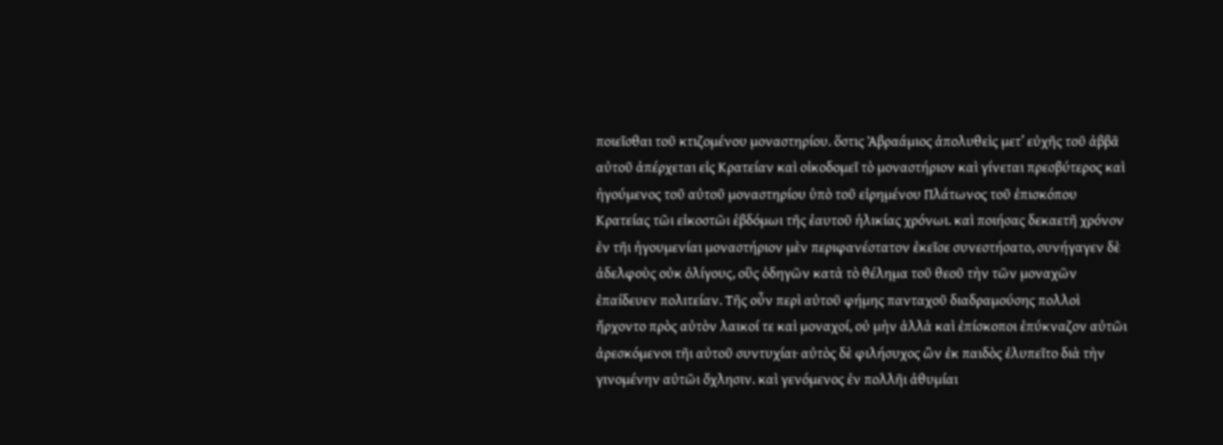ποιεῖσθαι τοῦ κτιζομένου μοναστηρίου. ὅστις Ἀβραάμιος ἀπολυθεὶς μετ’ εὐχῆς τοῦ ἀββᾶ αὐτοῦ ἀπέρχεται εἰς Κρατείαν καὶ οἰκοδομεῖ τὸ μοναστήριον καὶ γίνεται πρεσβύτερος καὶ ἡγούμενος τοῦ αὐτοῦ μοναστηρίου ὑπὸ τοῦ εἰρημένου Πλάτωνος τοῦ ἐπισκόπου Κρατείας τῶι εἰκοστῶι ἑβδόμωι τῆς ἑαυτοῦ ἡλικίας χρόνωι. καὶ ποιήσας δεκαετῆ χρόνον ἐν τῆι ἡγουμενίαι μοναστήριον μὲν περιφανέστατον ἐκεῖσε συνεστήσατο, συνήγαγεν δὲ ἀδελφοὺς οὐκ ὀλίγους, οὓς ὁδηγῶν κατὰ τὸ θέλημα τοῦ θεοῦ τὴν τῶν μοναχῶν ἐπαίδευεν πολιτείαν. Τῆς οὖν περὶ αὐτοῦ φήμης πανταχοῦ διαδραμούσης πολλοὶ ἤρχοντο πρὸς αὐτὸν λαικοί τε καὶ μοναχοί, οὐ μὴν ἀλλὰ καὶ ἐπίσκοποι ἐπύκναζον αὐτῶι ἀρεσκόμενοι τῆι αὐτοῦ συντυχίαι· αὐτὸς δὲ φιλήσυχος ὢν ἐκ παιδὸς ἐλυπεῖτο διὰ τὴν γινομένην αὐτῶι ὄχλησιν. καὶ γενόμενος ἐν πολλῆι ἀθυμίαι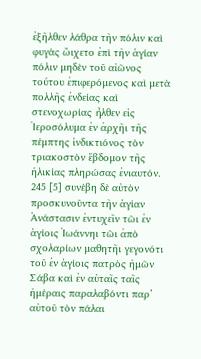ἐξῆλθεν λάθρα τὴν πόλιν καὶ φυγὰς ὤιχετο ἐπὶ τὴν ἁγίαν πόλιν μηδὲν τοῦ αἰῶνος τούτου ἐπιφερόμενος καὶ μετὰ πολλῆς ἐνδείας καὶ στενοχωρίας ἦλθεν εἰς Ἱεροσόλυμα ἐν ἀρχῆι τῆς πέμπτης ἰνδικτιόνος τὸν τριακοστὸν ἕβδομον τῆς ἡλικίας πληρώσας ἐνιαυτόν.
245 [5] συνέβη δὲ αὐτὸν προσκυνοῦντα τὴν ἁγίαν Ἀνάστασιν ἐντυχεῖν τῶι ἐν ἁγίοις Ἰωάννηι τῶι ἀπὸ σχολαρίων μαθητῆι γεγονότι τοῦ ἐν ἁγίοις πατρὸς ἡμῶν Σάβα καὶ ἐν αὐταῖς ταῖς ἡμέραις παραλαβόντι παρ’ αὐτοῦ τὸν πάλαι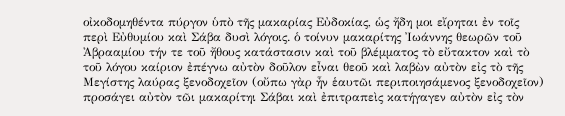οἰκοδομηθέντα πύργον ὑπὸ τῆς μακαρίας Εὐδοκίας, ὡς ἤδη μοι εἴρηται ἐν τοῖς περὶ Εὐθυμίου καὶ Σάβα δυσὶ λόγοις. ὁ τοίνυν μακαρίτης Ἰωάννης θεωρῶν τοῦ Ἀβρααμίου τήν τε τοῦ ἤθους κατάστασιν καὶ τοῦ βλέμματος τὸ εὔτακτον καὶ τὸ τοῦ λόγου καίριον ἐπέγνω αὐτὸν δοῦλον εἶναι θεοῦ καὶ λαβὼν αὐτὸν εἰς τὸ τῆς Μεγίστης λαύρας ξενοδοχεῖον (οὔπω γὰρ ἦν ἑαυτῶι περιποιησάμενος ξενοδοχεῖον) προσάγει αὐτὸν τῶι μακαρίτηι Σάβαι καὶ ἐπιτραπεὶς κατήγαγεν αὐτὸν εἰς τὸν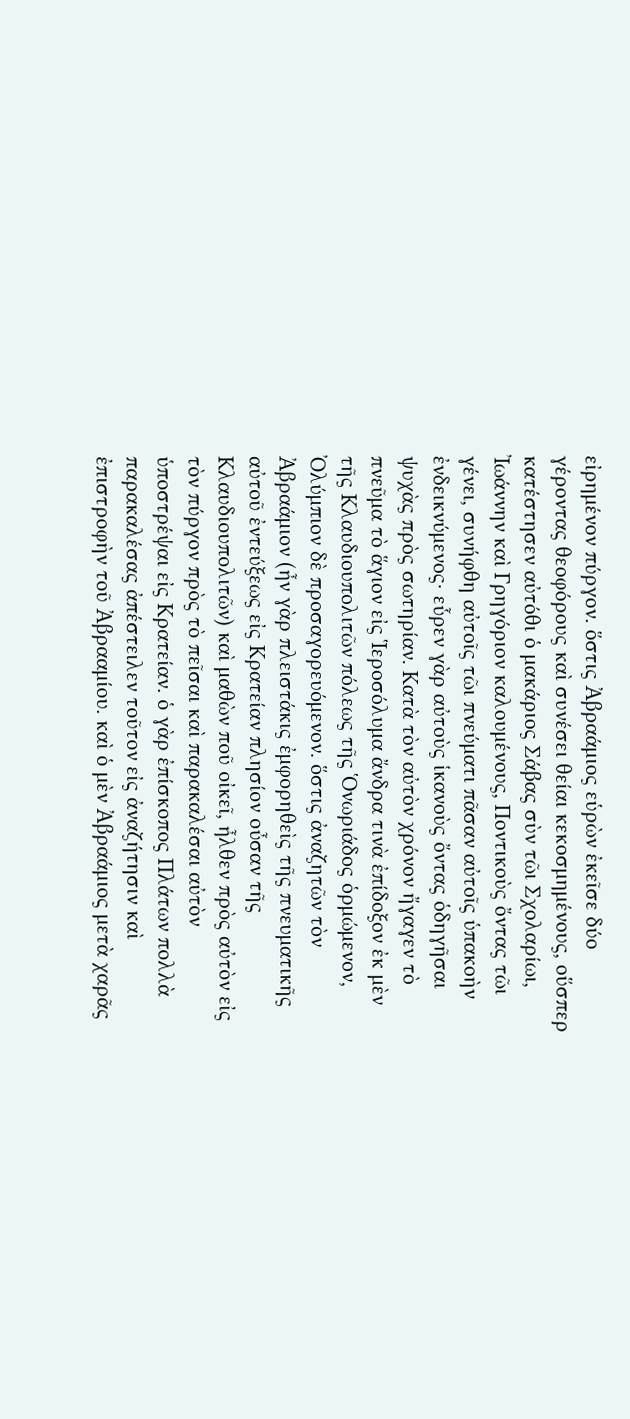εἰρημένον πύργον. ὅστις Ἀβραάμιος εὑρὼν ἐκεῖσε δύο γέροντας θεοφόρους καὶ συνέσει θείαι κεκοσμημένους, οὕσπερ κατέστησεν αὐτόθι ὁ μακάριος Σάβας σὺν τῶι Σχολαρίωι, Ἰωάννην καὶ Γρηγόριον καλουμένους, Ποντικοὺς ὄντας τῶι γένει, συνήφθη αὐτοῖς τῶι πνεύματι πᾶσαν αὐτοῖς ὑπακοὴν ἐνδεικνύμενος· εὗρεν γὰρ αὐτοὺς ἱκανοὺς ὄντας ὁδηγῆσαι ψυχὰς πρὸς σωτηρίαν. Κατὰ τὸν αὐτὸν χρόνον ἤγαγεν τὸ πνεῦμα τὸ ἅγιον εἰς Ἱεροσόλυμα ἄνδρα τινὰ ἐπίδοξον ἐκ μὲν τῆς Κλαυδιουπολιτῶν πόλεως τῆς Ὁνωριάδος ὁρμώμενον, Ὀλύμπιον δὲ προσαγορευόμενον. ὅστις ἀναζητῶν τὸν Ἀβραάμιον (ἦν γὰρ πλειστάκις ἐμφορηθεὶς τῆς πνευματικῆς αὐτοῦ ἐντεύξεως εἰς Κρατείαν πλησίον οὖσαν τῆς Κλαυδιουπολιτῶν) καὶ μαθὼν ποῦ οἰκεῖ, ἦλθεν πρὸς αὐτὸν εἰς τὸν πύργον πρὸς τὸ πεῖσαι καὶ παρακαλέσαι αὐτὸν ὑποστρέψαι εἰς Κρατείαν. ὁ γὰρ ἐπίσκοπος Πλάτων πολλὰ παρακαλέσας ἀπέστειλεν τοῦτον εἰς ἀναζήτησιν καὶ ἐπιστροφὴν τοῦ Ἀβρααμίου. καὶ ὁ μὲν Ἀβραάμιος μετὰ χαρᾶς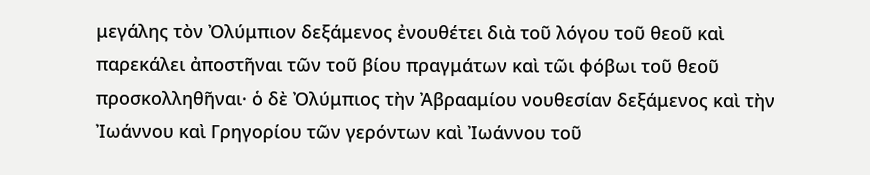μεγάλης τὸν Ὀλύμπιον δεξάμενος ἐνουθέτει διὰ τοῦ λόγου τοῦ θεοῦ καὶ παρεκάλει ἀποστῆναι τῶν τοῦ βίου πραγμάτων καὶ τῶι φόβωι τοῦ θεοῦ προσκολληθῆναι· ὁ δὲ Ὀλύμπιος τὴν Ἀβρααμίου νουθεσίαν δεξάμενος καὶ τὴν Ἰωάννου καὶ Γρηγορίου τῶν γερόντων καὶ Ἰωάννου τοῦ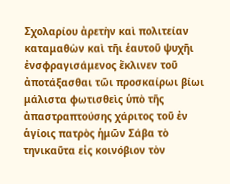Σχολαρίου ἀρετὴν καὶ πολιτείαν καταμαθὼν καὶ τῆι ἑαυτοῦ ψυχῆι ἐνσφραγισάμενος ἔκλινεν τοῦ ἀποτάξασθαι τῶι προσκαίρωι βίωι μάλιστα φωτισθεὶς ὑπὸ τῆς ἀπαστραπτούσης χάριτος τοῦ ἐν ἁγίοις πατρὸς ἡμῶν Σάβα τὸ τηνικαῦτα εἰς κοινόβιον τὸν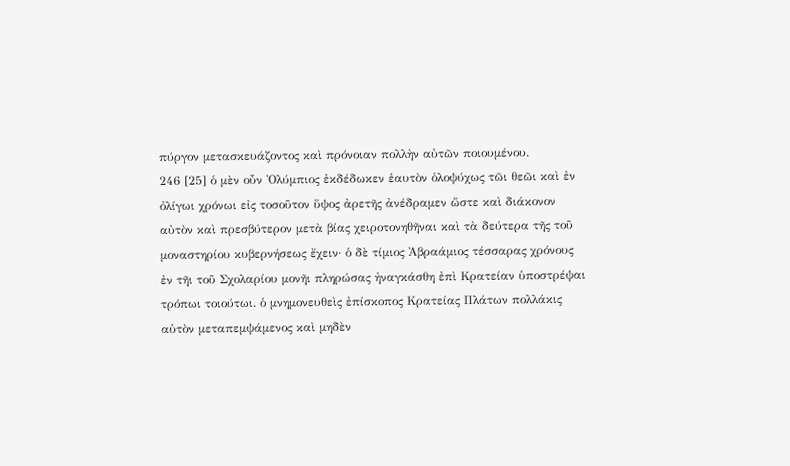πύργον μετασκευάζοντος καὶ πρόνοιαν πολλὴν αὐτῶν ποιουμένου.
246 [25] ὁ μὲν οὖν Ὀλύμπιος ἐκδέδωκεν ἑαυτὸν ὁλοψύχως τῶι θεῶι καὶ ἐν ὀλίγωι χρόνωι εἰς τοσοῦτον ὕψος ἀρετῆς ἀνέδραμεν ὥστε καὶ διάκονον αὐτὸν καὶ πρεσβύτερον μετὰ βίας χειροτονηθῆναι καὶ τὰ δεύτερα τῆς τοῦ μοναστηρίου κυβερνήσεως ἔχειν· ὁ δὲ τίμιος Ἀβραάμιος τέσσαρας χρόνους ἐν τῆι τοῦ Σχολαρίου μονῆι πληρώσας ἠναγκάσθη ἐπὶ Κρατείαν ὑποστρέψαι τρόπωι τοιούτωι. ὁ μνημονευθεὶς ἐπίσκοπος Κρατείας Πλάτων πολλάκις αὐτὸν μεταπεμψάμενος καὶ μηδὲν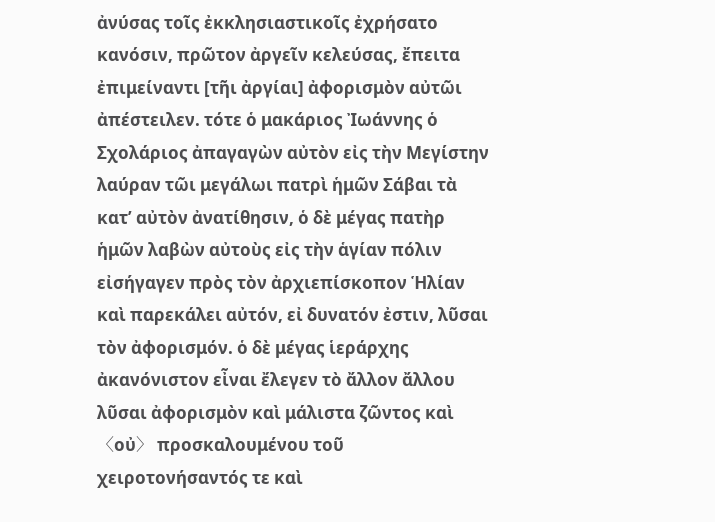ἀνύσας τοῖς ἐκκλησιαστικοῖς ἐχρήσατο κανόσιν, πρῶτον ἀργεῖν κελεύσας, ἔπειτα ἐπιμείναντι [τῆι ἀργίαι] ἀφορισμὸν αὐτῶι ἀπέστειλεν. τότε ὁ μακάριος Ἰωάννης ὁ Σχολάριος ἀπαγαγὼν αὐτὸν εἰς τὴν Μεγίστην λαύραν τῶι μεγάλωι πατρὶ ἡμῶν Σάβαι τὰ κατ’ αὐτὸν ἀνατίθησιν, ὁ δὲ μέγας πατὴρ ἡμῶν λαβὼν αὐτοὺς εἰς τὴν ἁγίαν πόλιν εἰσήγαγεν πρὸς τὸν ἀρχιεπίσκοπον Ἡλίαν καὶ παρεκάλει αὐτόν, εἰ δυνατόν ἐστιν, λῦσαι τὸν ἀφορισμόν. ὁ δὲ μέγας ἱεράρχης ἀκανόνιστον εἶναι ἔλεγεν τὸ ἄλλον ἄλλου λῦσαι ἀφορισμὸν καὶ μάλιστα ζῶντος καὶ 〈οὐ〉 προσκαλουμένου τοῦ χειροτονήσαντός τε καὶ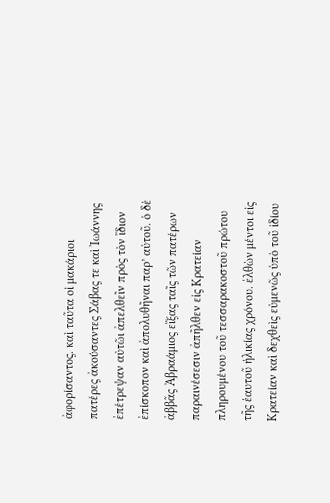ἀφορίσαντος. καὶ ταῦτα οἱ μακάριοι πατέρες ἀκούσαντες Σάβας τε καὶ Ἰωάννης ἐπέτρεψαν αὐτῶι ἀπελθεῖν πρὸς τὸν ἴδιον ἐπίσκοπον καὶ ἀπολυθῆναι παρ’ αὐτοῦ. ὁ δὲ ἀββᾶς Ἀβραάμιος εἴξας ταῖς τῶν πατέρων παραινέσεσιν ἀπῆλθεν εἰς Κρατείαν πληρουμένου τοῦ τεσσαρακοστοῦ πρώτου τῆς ἑαυτοῦ ἡλικίας χρόνου. ἐλθὼν μέντοι εἰς Κρατείαν καὶ δεχθεὶς εὐμενῶς ὑπὸ τοῦ ἰδίου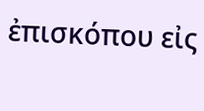ἐπισκόπου εἰς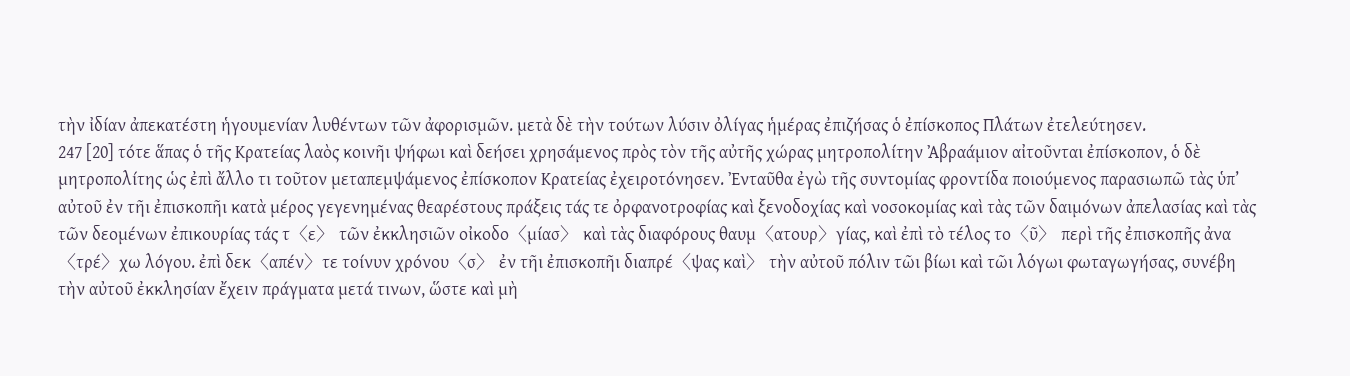τὴν ἰδίαν ἀπεκατέστη ἡγουμενίαν λυθέντων τῶν ἀφορισμῶν. μετὰ δὲ τὴν τούτων λύσιν ὀλίγας ἡμέρας ἐπιζήσας ὁ ἐπίσκοπος Πλάτων ἐτελεύτησεν.
247 [20] τότε ἅπας ὁ τῆς Κρατείας λαὸς κοινῆι ψήφωι καὶ δεήσει χρησάμενος πρὸς τὸν τῆς αὐτῆς χώρας μητροπολίτην Ἀβραάμιον αἰτοῦνται ἐπίσκοπον, ὁ δὲ μητροπολίτης ὡς ἐπὶ ἄλλο τι τοῦτον μεταπεμψάμενος ἐπίσκοπον Κρατείας ἐχειροτόνησεν. Ἐνταῦθα ἐγὼ τῆς συντομίας φροντίδα ποιούμενος παρασιωπῶ τὰς ὑπ’ αὐτοῦ ἐν τῆι ἐπισκοπῆι κατὰ μέρος γεγενημένας θεαρέστους πράξεις τάς τε ὀρφανοτροφίας καὶ ξενοδοχίας καὶ νοσοκομίας καὶ τὰς τῶν δαιμόνων ἀπελασίας καὶ τὰς τῶν δεομένων ἐπικουρίας τάς τ〈ε〉 τῶν ἐκκλησιῶν οἰκοδο〈μίασ〉 καὶ τὰς διαφόρους θαυμ〈ατουρ〉γίας, καὶ ἐπὶ τὸ τέλος το〈ῦ〉 περὶ τῆς ἐπισκοπῆς ἀνα〈τρέ〉χω λόγου. ἐπὶ δεκ〈απέν〉τε τοίνυν χρόνου〈σ〉 ἐν τῆι ἐπισκοπῆι διαπρέ〈ψας καὶ〉 τὴν αὐτοῦ πόλιν τῶι βίωι καὶ τῶι λόγωι φωταγωγήσας, συνέβη τὴν αὐτοῦ ἐκκλησίαν ἔχειν πράγματα μετά τινων, ὥστε καὶ μὴ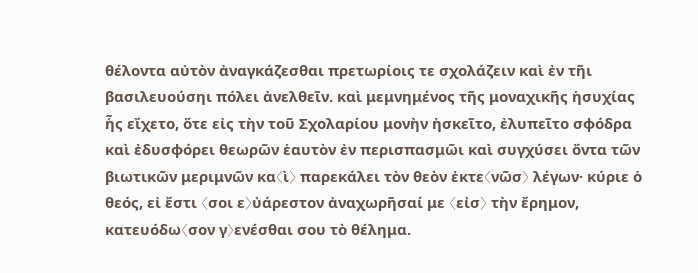θέλοντα αὐτὸν ἀναγκάζεσθαι πρετωρίοις τε σχολάζειν καὶ ἐν τῆι βασιλευούσηι πόλει ἀνελθεῖν. καὶ μεμνημένος τῆς μοναχικῆς ἡσυχίας ἧς εἴχετο, ὅτε εἰς τὴν τοῦ Σχολαρίου μονὴν ἠσκεῖτο, ἐλυπεῖτο σφόδρα καὶ ἐδυσφόρει θεωρῶν ἑαυτὸν ἐν περισπασμῶι καὶ συγχύσει ὄντα τῶν βιωτικῶν μεριμνῶν κα〈ὶ〉 παρεκάλει τὸν θεὸν ἐκτε〈νῶσ〉 λέγων· κύριε ὁ θεός, εἰ ἔστι 〈σοι ε〉ὐάρεστον ἀναχωρῆσαί με 〈εἰσ〉 τὴν ἔρημον, κατευόδω〈σον γ〉ενέσθαι σου τὸ θέλημα.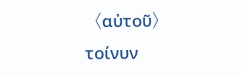〈αὐτοῦ〉 τοίνυν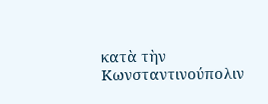κατὰ τὴν Κωνσταντινούπολιν